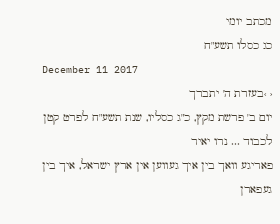מכתב יומי
כג כסלו תשע"ח
December 11 2017
‹ ›בעזרת ה' יתברך
יום ב' פרשת מקץ, כ"ג כסליו, שנת תשע"ח לפרט קטן
לכבוד ... נרו יאיר
פאריגע וואך בין איך געווען אין ארץ ישראל, איך בין געפארן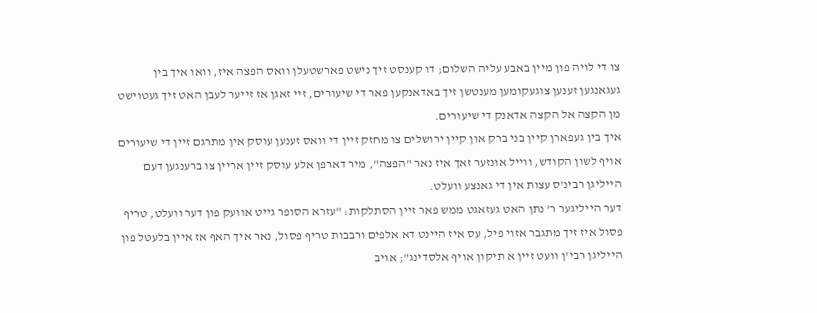צו די לויה פון מיין באבע עליה השלום; דו קענסט זיך נישט פארשטעלן וואס הפצה איז, וואו איך בין געגאנגען זענען צוגעקומען מענטשן זיך באדאנקען פאר די שיעורים, זיי זאגן אז זייער לעבן האט זיך געטוישט מן הקצה אל הקצה אדאנק די שיעורים.
איך בין געפארן קיין בני ברק און קיין ירושלים צו מחזק זיין די וואס זענען עוסק אין מתרגם זיין די שיעורים אויף לשון הקודש, ווייל אונזער זאך איז נאר "הפצה", מיר דארפן אלע עוסק זיין אריין צו ברענגען דעם הייליגן רבינ'ס עצות אין די גאנצע וועלט.
דער הייליגער ר' נתן האט געזאגט ממש פאר זיין הסתלקות: "עזרא הסופר גייט אוועק פון דער וועלט, טריף פסול איז זיך מתגבר אזוי פיל, עס איז היינט דא אלפים ורבבות טריף פסול, נאר איך האף אז איין בלעטל פון הייליגן רבי'ן וועט זיין א תיקון אויף אלסדינג"; אויב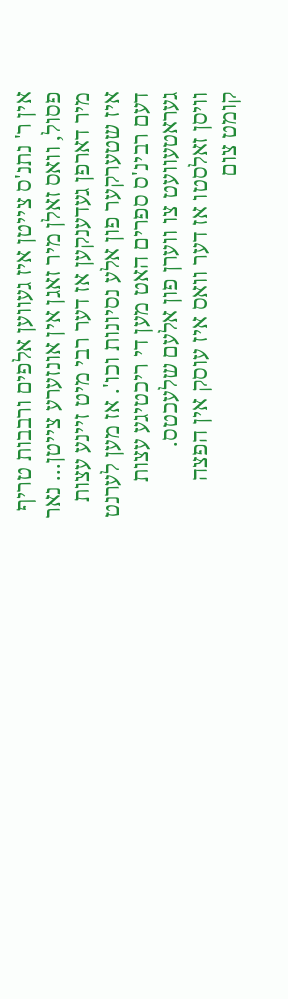אין ר' נתנ'ס צייטן איז געווען אלפים ורבבות טריף פסול, וואס זאלן מיר זאגן אין אונזערע צייטן... נאר מיר דארפן געדענקען אז דער רבי מיט זיינע עצות איז שטערקער פון אלע נסיונות וכו'. אז מען לערנט דעם רבינ'ס ספרים האט מען די ריכטיגע עצות געראטעוועט צו ווערן פון אלעם שלעכטס.
וויסן זאלסטו אז דער וואס איז עוסק אין הפצה קומט צום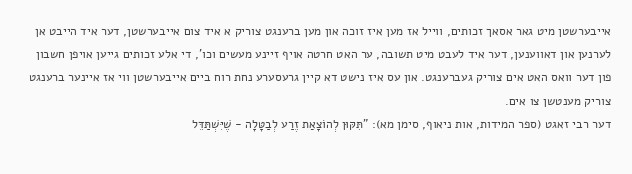אייבערשטן מיט גאר אסאך זכותים, ווייל אז מען איז זוכה און מען ברענגט צוריק א איד צום אייבערשטן, דער איד הייבט אן לערנען און דאווענען, דער איד לעבט מיט תשובה, ער האט חרטה אויף זיינע מעשים וכו', די אלע זכותים גייען אויפן חשבון פון דער וואס האט אים צוריק געברענגט. און עס איז נישט דא קיין גרעסערע נחת רוח ביים אייבערשטן ווי אז איינער ברענגט צוריק מענטשן צו אים.
דער רבי זאגט (ספר המידות, אות ניאוף, סימן מא): "תִּקּוּן לְהוֹצָאַת זֶרַע לְבַטָּלָה - שֶׁיִּשְׁתַּדֵּל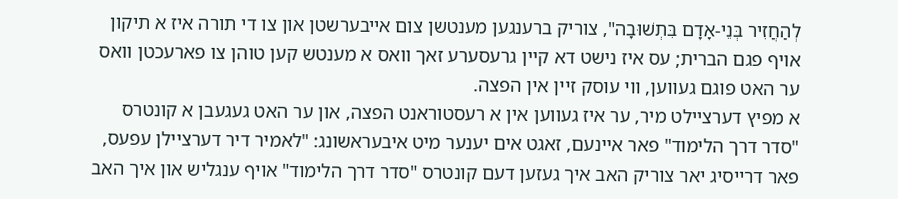לְהַחֲזִיר בְּנֵי-אָדָם בִּתְשׁוּבָה", צוריק ברענגען מענטשן צום אייבערשטן און צו די תורה איז א תיקון אויף פגם הברית; עס איז נישט דא קיין גרעסערע זאך וואס א מענטש קען טוהן צו פארעכטן וואס ער האט פוגם געווען, ווי עוסק זיין אין הפצה.
א מפיץ דערציילט מיר, ער איז געווען אין א רעסטוראנט הפצה, און ער האט געגעבן א קונטרס "סדר דרך הלימוד" פאר איינעם, זאגט אים יענער מיט איבעראשונג: "לאמיר דיר דערציילן עפעס, פאר דרייסיג יאר צוריק האב איך געזען דעם קונטרס "סדר דרך הלימוד" אויף ענגליש און איך האב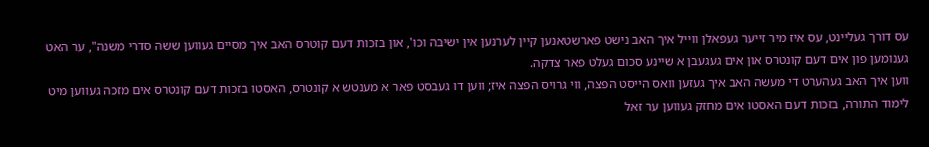עס דורך געליינט, עס איז מיר זייער געפאלן ווייל איך האב נישט פארשטאנען קיין לערנען אין ישיבה וכו', און בזכות דעם קוטרס האב איך מסיים געווען ששה סדרי משנה", ער האט גענומען פון אים דעם קונטרס און אים געגעבן א שיינע סכום געלט פאר צדקה.
ווען איך האב געהערט די מעשה האב איך געזען וואס הייסט הפצה, ווי גרויס הפצה איז; ווען דו געבסט פאר א מענטש א קונטרס, האסטו בזכות דעם קונטרס אים מזכה געווען מיט לימוד התורה, בזכות דעם האסטו אים מחזק געווען ער זאל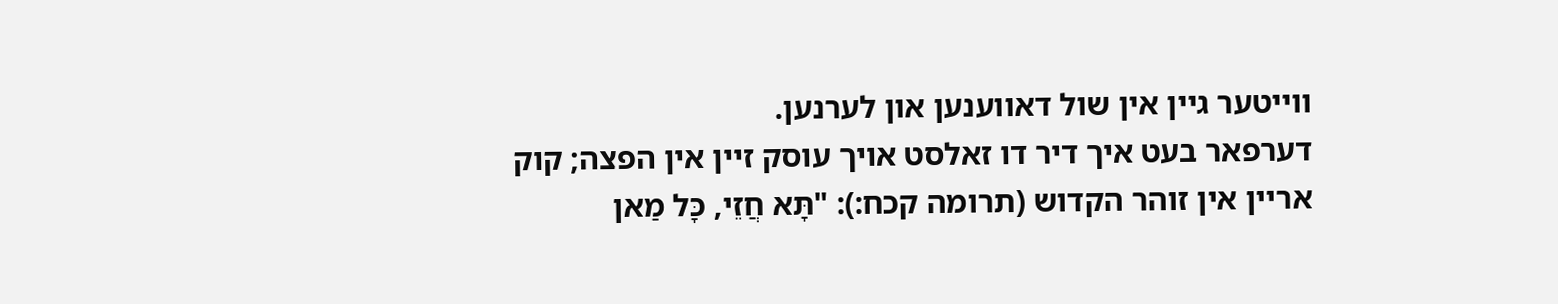ווייטער גיין אין שול דאווענען און לערנען.
דערפאר בעט איך דיר דו זאלסט אויך עוסק זיין אין הפצה; קוק אריין אין זוהר הקדוש (תרומה קכח:): "תָּא חֲזֵי, כָּל מַאן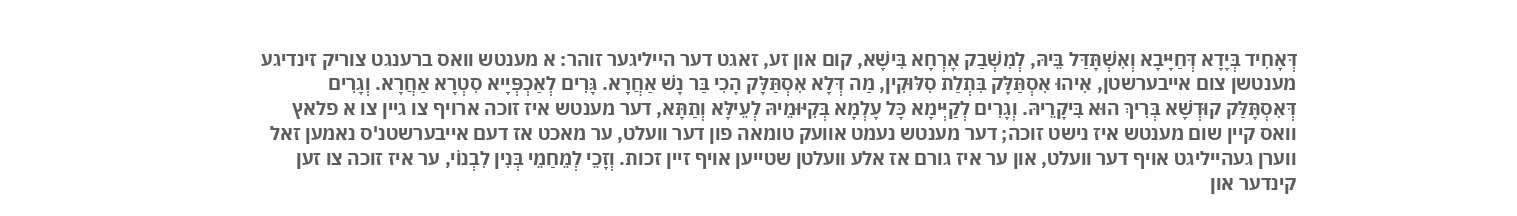דְּאָחִיד בְּיָדָא דְּחַיָּיבָא וְאִשְׁתָּדַּל בֵּיהּ, לְמִשְׁבַק אָרְחָא בִּישָׁא, קום און זע, זאגט דער הייליגער זוהר: א מענטש וואס ברענגט צוריק זינדיגע מענטשן צום אייבערשטן, אִיהוּ אִסְתַּלָּק בִּתְלַת סִלּוּקִין, מַה דְּלָא אִסְתַּלָּק הָכִי בַּר נָשׁ אַחֲרָא. גָּרִים לְאַכְפְּיָיא סִטְרָא אַחֲרָא. וְגָרִים דְּאִסְתָּלַּק קוּדְשָׁא בְּרִיךְ הוּא בִּיקָרֵיהּ. וְגָרִים לְקַיְּימָא כָּל עָלְמָא בְּקִיּוּמֵיהּ לְעֵילָּא וְתַתָּא, דער מענטש איז זוכה ארויף צו גיין צו א פלאץ וואס קיין שום מענטש איז נישט זוכה; דער מענטש נעמט אוועק טומאה פון דער וועלט, ער מאכט אז דעם אייבערשטנ'ס נאמען זאל ווערן געהייליגט אויף דער וועלט, און ער איז גורם אז אלע וועלטן שטייען אויף זיין זכות. וְזָכֵי לְמֵחַמֵי בְּנִין לִבְנוֹי, ער איז זוכה צו זען קינדער און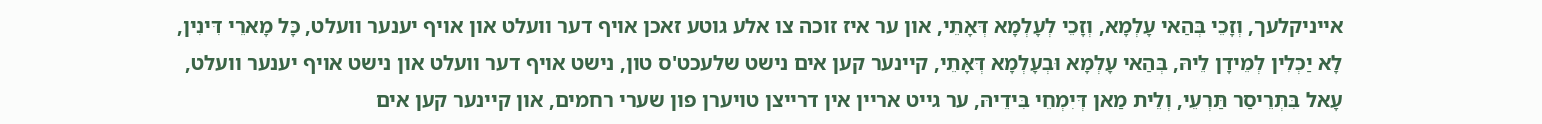אייניקלעך, וְזָכֵי בְּהַאי עָלְמָא, וְזָכֵי לְעָלְמָא דְּאָתֵי, און ער איז זוכה צו אלע גוטע זאכן אויף דער וועלט און אויף יענער וועלט, כָּל מָארֵי דִּינִין, לָא יַכְלִין לְמֵידָן לֵיהּ, בְּהַאי עָלְמָא וּבְעָלְמָא דְּאָתֵי, קיינער קען אים נישט שלעכט'ס טון, נישט אויף דער וועלט און נישט אויף יענער וועלט, עָאל בִּתְרֵיסַר תַּרְעֵי, וְלֵית מַאן דְּיִמְחֵי בִּידֵיהּ, ער גייט אריין אין דרייצן טויערן פון שערי רחמים, און קיינער קען אים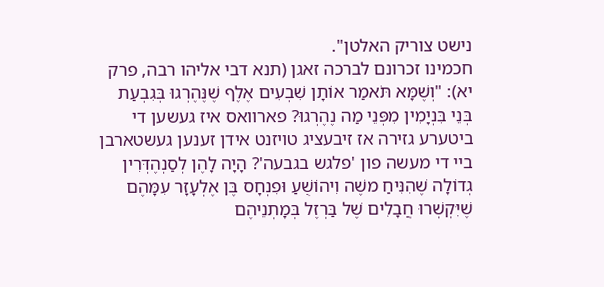נישט צוריק האלטן".
חכמינו זכרונם לברכה זאגן (תנא דבי אליהו רבה, פרק יא): "וְשֶׁמָּא תֹּאמַר אוֹתָן שִׁבְעִים אֶלֶף שֶׁנֶּהֶרְגוּ בְּגִבְעַת בְּנֵי בִּנְיָמִין מִפְּנֵי מַה נֶהֶרְגוּ? פארוואס איז געשען די ביטערע גזירה אז זיבעציג טויזנט אידן זענען געשטארבן ביי די מעשה פון 'פלגש בגבעה'? הָיָה לָהֶן לְסַנְהֶדְּרִין גְדוֹלָה שֶׁהִנִּיחַ משֶׁה וִיהוֹשֻׁעַ וּפִנְחָס בֶּן אֶלְעָזָר עִמָּהֶם שֶׁיִּקְשְׁרוּ חֲבָלִים שֶׁל בַּרְזֶל בְּמָתְנֵיהֶם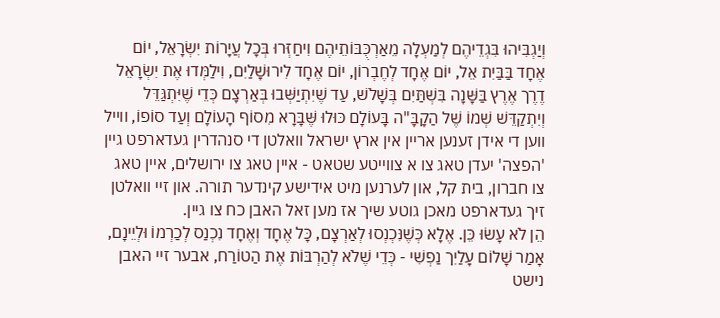וְיַגְבִּיהוּ בִּגְדֵיהֶם לְמַעְלָה מֵאַרְכֻּבּוֹתֵיהֶם וִיחַזְּרוּ בְּכָל עֲיָרוֹת יִשְׂרָאֵל, יוֹם אֶחָד בַּבַּיִת אֵל, יוֹם אֶחָד לְחֶבְרוֹן, יוֹם אֶחָד לִירוּשָׁלַיִם, וִילַמְּדוּ אֶת יִשְׂרָאֵל דֶרֶך אֶרֶץ בַּשָּׁנָה בִּשְׁתַּיִם בְּשָׁלֹשׁ, עַד שֶׁיִתְיַשְּׁבוּ בְּאַרְצָם כְּדֵי שֶׁיִּתְגַּדֵּל וְיִתְקַדֵּשׁ שְׁמוֹ שֶׁל הַקָבָּ"ה בָּעוֹלָם כּוּלוּ שֶּׁבָּרָא מִסוֹף הָעוֹלָם וְעַד סוֹפוֹ, ווייל ווען די אידן זענען אריין אין ארץ ישראל וואלטן די סנהדרין געדארפט גיין 'הפצה' יעדן טאג צו א צווייטע שטאט - איין טאג צו ירושלים, איין טאג צו חברון, בית קל, און לערנען מיט אידישע קינדער תורה. און זיי וואלטן זיך געדארפט מאכן גוטע שיך אז מען זאל האבן כח צו גיין.
הֵן לֹא עָשׂוּ כֵּן. אֶלָא כְּשֶׁנִּכְנְסוּ לְאַרְצָם, כָּל אֶחָד וְאֶחָד נִכְנַס לְכַרְמוֹ וּלְיֵינָם, אָמַר שָׁלוֹם עָלַיִך נַפְשִׁי - כְּדֵי שֶׁלֹא לְהַרְבּוֹת אֶת הַטוֹרַח, אבער זיי האבן נישט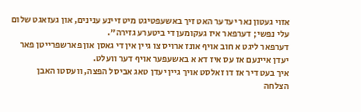אזוי געטון נאר יעדער האט זיך באשעפטיגט מיט זיינע ענינים, און געזאגט שלום עלי נפשי; דערפאר איז געקומען די ביטערע גזירה".
דערפאר ליגט א חוב אויף אונז ארויס צו גיין אין די גאסן און פארשפרייטן פאר יעדן איינעם אז עס איז דא א באשעפער אויף דער וועלט.
איך בעט דיר אז דו זאלסט אויך גיין יעדן טאג אביסל הפצה, וועסטו האבן הצלחה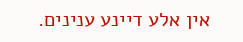אין אלע דיינע ענינים.